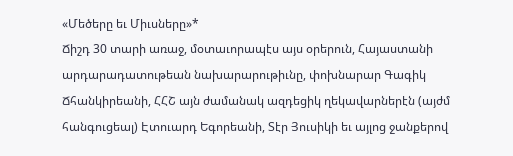«Մեծերը եւ Միւսները»*
Ճիշդ 30 տարի առաջ, մօտաւորապէս այս օրերուն, Հայաստանի արդարադատութեան նախարարութիւնը, փոխնարար Գագիկ Ճհանկիրեանի, ՀՀՇ այն ժամանակ ազդեցիկ ղեկավարներէն (այժմ հանգուցեալ) Էտուարդ Եգորեանի, Տէր Յուսիկի եւ այլոց ջանքերով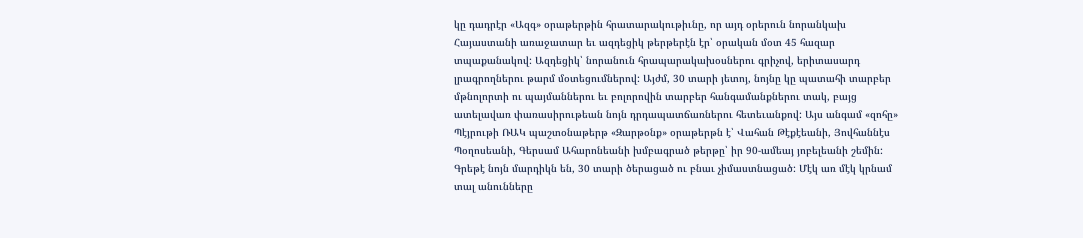կը դադրէր «Ազգ» օրաթերթին հրատարակութիւնը, որ այդ օրերուն նորանկախ Հայաստանի առաջատար եւ ազդեցիկ թերթերէն էր՝ օրական մօտ 45 հազար տպաքանակով: Ազդեցիկ՝ նորանուն հրապարակախօսներու գրիչով, երիտասարդ լրագրողներու թարմ մօտեցումներով: Այժմ, 30 տարի յետոյ, նոյնը կը պատահի տարբեր մթնոլորտի ու պայմաններու եւ բոլորովին տարբեր հանգամանքներու տակ, բայց ատելավառ փառասիրութեան նոյն դրդապատճառներու հետեւանքով: Այս անգամ «զոհը» Պէյրութի ՌԱԿ պաշտօնաթերթ «Զարթօնք» օրաթերթն է՝ Վահան Թէքէեանի, Յովհաննէս Պօղոսեանի, Գերսամ Ահարոնեանի խմբագրած թերթը՝ իր 90-ամեայ յոբելեանի շեմին: Գրեթէ նոյն մարդիկն են, 30 տարի ծերացած ու բնաւ չիմաստնացած: Մէկ առ մէկ կրնամ տալ անունները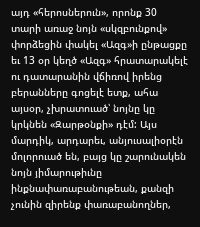այդ «հերոսներուն», որոնք 30 տարի առաջ նոյն «սկզբունքով» փորձեցին փակել «Ազգ»ի ընթացքը եւ 13 օր կեղծ «Ազգ» հրատարակելէ ու դատարանին վճիռով իրենց բերանները գոցելէ ետք, ահա այսօր, չխրատուած՝ նոյնը կը կրկնեն «Զարթօնքի» դէմ: Այս մարդիկ, արդարեւ, անյուսալիօրէն մոլորուած են, բայց կը շարունակեն նոյն յիմարութիւնը ինքնափառաբանութեան, քանզի չունին զիրենք փառաբանողներ,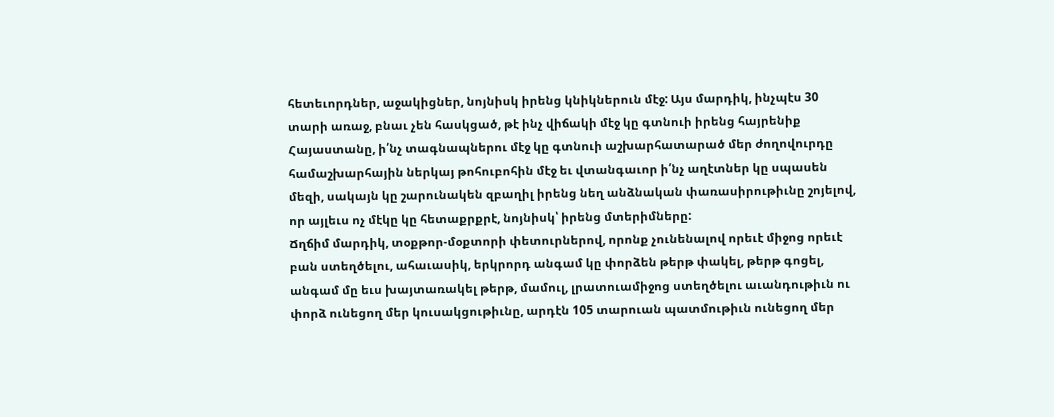հետեւորդներ, աջակիցներ, նոյնիսկ իրենց կնիկներուն մէջ: Այս մարդիկ, ինչպէս 30 տարի առաջ, բնաւ չեն հասկցած, թէ ինչ վիճակի մէջ կը գտնուի իրենց հայրենիք Հայաստանը, ի՛նչ տագնապներու մէջ կը գտնուի աշխարհատարած մեր ժողովուրդը համաշխարհային ներկայ թոհուբոհին մէջ եւ վտանգաւոր ի՛նչ աղէտներ կը սպասեն մեզի, սակայն կը շարունակեն զբաղիլ իրենց նեղ անձնական փառասիրութիւնը շոյելով, որ այլեւս ոչ մէկը կը հետաքրքրէ, նոյնիսկ՝ իրենց մտերիմները:
Ճղճիմ մարդիկ, տօքթոր-մօքտորի փետուրներով, որոնք չունենալով որեւէ միջոց որեւէ բան ստեղծելու, ահաւասիկ, երկրորդ անգամ կը փորձեն թերթ փակել, թերթ գոցել, անգամ մը եւս խայտառակել թերթ, մամուլ, լրատուամիջոց ստեղծելու աւանդութիւն ու փորձ ունեցող մեր կուսակցութիւնը, արդէն 105 տարուան պատմութիւն ունեցող մեր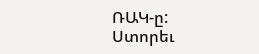ՌԱԿ-ը:
Ստորեւ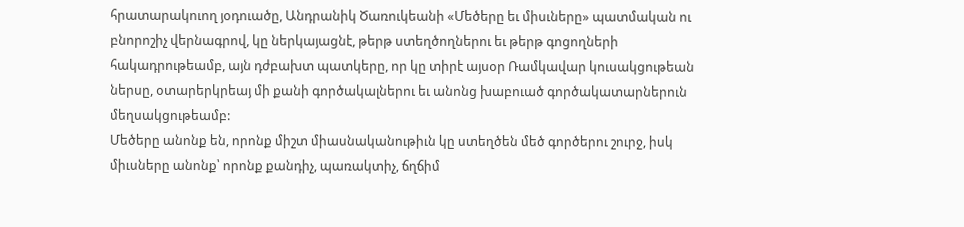հրատարակուող յօդուածը, Անդրանիկ Ծառուկեանի «Մեծերը եւ միսւները» պատմական ու բնորոշիչ վերնագրով, կը ներկայացնէ, թերթ ստեղծողներու եւ թերթ գոցողների հակադրութեամբ, այն դժբախտ պատկերը, որ կը տիրէ այսօր Ռամկավար կուսակցութեան ներսը, օտարերկրեայ մի քանի գործակալներու եւ անոնց խաբուած գործակատարներուն մեղսակցութեամբ:
Մեծերը անոնք են, որոնք միշտ միասնականութիւն կը ստեղծեն մեծ գործերու շուրջ, իսկ միւսները անոնք՝ որոնք քանդիչ, պառակտիչ, ճղճիմ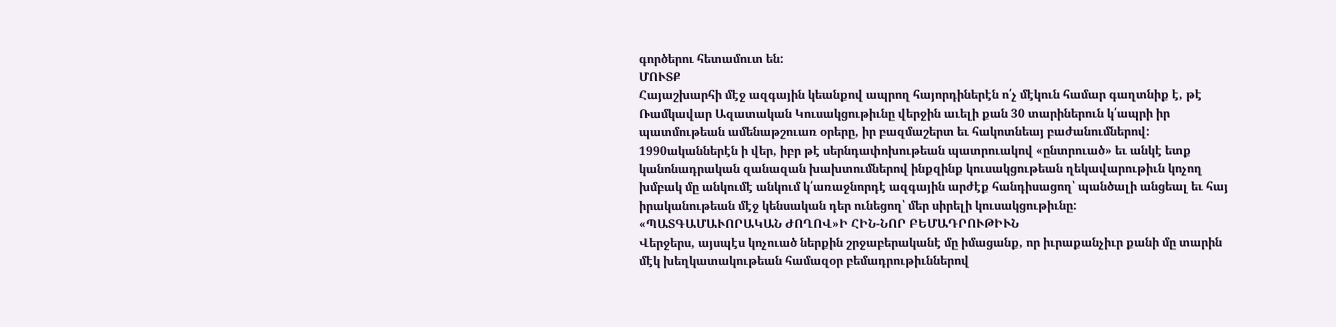գործերու հետամուտ են:
ՄՈՒՏՔ
Հայաշխարհի մէջ ազգային կեանքով ապրող հայորդիներէն ո՛չ մէկուն համար գաղտնիք է, թէ Ռամկավար Ազատական Կուսակցութիւնը վերջին աւելի քան 30 տարիներուն կ՛ապրի իր պատմութեան ամենաթշուառ օրերը, իր բազմաշերտ եւ հակոտնեայ բաժանումներով:
1990ականներէն ի վեր, իբր թէ սերնդափոխութեան պատրուակով «ընտրուած» եւ անկէ ետք կանոնադրական զանազան խախտումներով ինքզինք կուսակցութեան ղեկավարութիւն կոչող խմբակ մը անկումէ անկում կ՛առաջնորդէ ազգային արժէք հանդիսացող՝ պանծալի անցեալ եւ հայ իրականութեան մէջ կենսական դեր ունեցող՝ մեր սիրելի կուսակցութիւնը:
«ՊԱՏԳԱՄԱՒՈՐԱԿԱՆ ԺՈՂՈՎ»Ի ՀԻՆ-ՆՈՐ ԲԵՄԱԴՐՈՒԹԻՒՆ
Վերջերս, այսպէս կոչուած ներքին շրջաբերականէ մը իմացանք, որ իւրաքանչիւր քանի մը տարին մէկ խեղկատակութեան համազօր բեմադրութիւններով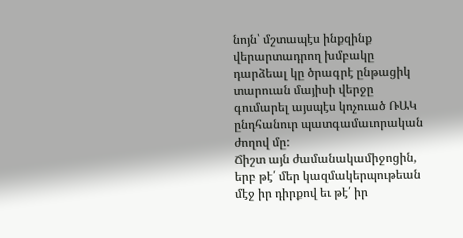նոյն՝ մշտապէս ինքզինք վերարտադրող խմբակը դարձեալ կը ծրագրէ ընթացիկ տարուան մայիսի վերջը գումարել այսպէս կոչուած ՌԱԿ ընդհանուր պատգամաւորական ժողով մը:
Ճիշտ այն ժամանակամիջոցին, երբ թէ՛ մեր կազմակերպութեան մէջ իր դիրքով եւ թէ՛ իր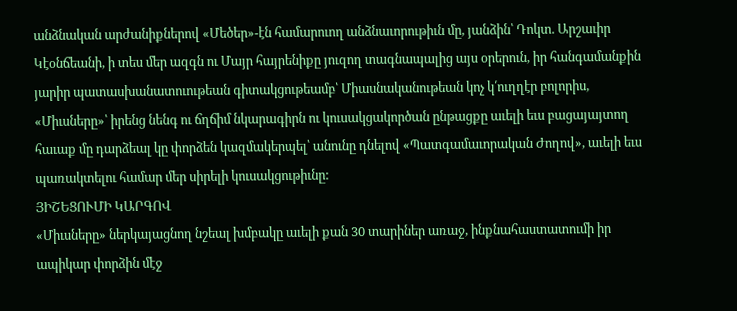անձնական արժանիքներով «Մեծեր»-էն համարուող անձնաւորութիւն մը, յանձին՝ Դոկտ. Արշաւիր Կէօնճեանի, ի տես մեր ազգն ու Մայր հայրենիքը յուզող տագնապալից այս օրերուն, իր հանգամանքին յարիր պատասխանատուութեան գիտակցութեամբ՝ Միասնականութեան կոչ կ՛ուղղէր բոլորիս, «Միւսները»՝ իրենց նենգ ու ճղճիմ նկարագիրն ու կուսակցակործան ընթացքը աւելի եւս բացայայտող հաւաք մը դարձեալ կը փորձեն կազմակերպել՝ անունը դնելով «Պատգամաւորական Ժողով», աւելի եւս պառակտելու համար մեր սիրելի կուսակցութիւնը:
ՅԻՇԵՑՈՒՄԻ ԿԱՐԳՈՎ
«Միւսները» ներկայացնող նշեալ խմբակը աւելի քան 30 տարիներ առաջ, ինքնահաստատումի իր ապիկար փորձին մէջ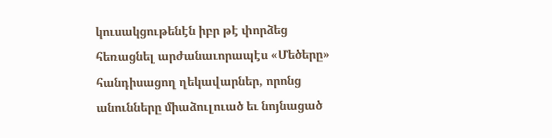կուսակցութենէն իբր թէ փորձեց հեռացնել արժանաւորապէս «Մեծերը» հանդիսացող ղեկավարներ, որոնց անունները միաձուլուած եւ նոյնացած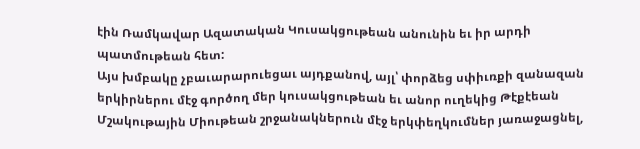էին Ռամկավար Ազատական Կուսակցութեան անունին եւ իր արդի պատմութեան հետ:
Այս խմբակը չբաւարարուեցաւ այդքանով, այլ՝ փորձեց սփիւռքի զանազան երկիրներու մէջ գործող մեր կուսակցութեան եւ անոր ուղեկից Թէքէեան Մշակութային Միութեան շրջանակներուն մէջ երկփեղկումներ յառաջացնել,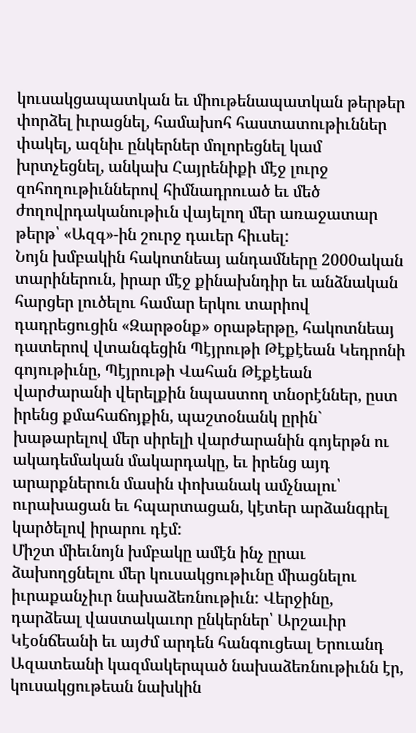կուսակցապատկան եւ միութենապատկան թերթեր փորձել իւրացնել, համախոհ հաստատութիւններ փակել, ազնիւ ընկերներ մոլորեցնել կամ խրտչեցնել, անկախ Հայրենիքի մէջ լուրջ զոհողութիւններով հիմնադրուած եւ մեծ ժողովրդականութիւն վայելող մեր առաջատար թերթ՝ «Ազգ»-ին շուրջ դաւեր հիւսել:
Նոյն խմբակին հակոտնեայ անդամները 2000ական տարիներուն, իրար մէջ քինախնդիր եւ անձնական հարցեր լուծելու համար երկու տարիով դադրեցուցին «Զարթօնք» օրաթերթը, հակոտնեայ դատերով վտանգեցին Պէյրութի Թէքէեան Կեդրոնի գոյութիւնը, Պէյրութի Վահան Թէքէեան վարժարանի վերելքին նպաստող տնօրէններ, ըստ իրենց քմահաճոյքին, պաշտօնանկ ըրին` խաթարելով մեր սիրելի վարժարանին գոյերթն ու ակադեմական մակարդակը, եւ իրենց այդ արարքներուն մասին փոխանակ ամչնալու՝ ուրախացան եւ հպարտացան, կէտեր արձանգրել կարծելով իրարու դէմ:
Միշտ միեւնոյն խմբակը ամէն ինչ ըրաւ ձախողցնելու մեր կուսակցութիւնը միացնելու իւրաքանչիւր նախաձեռնութիւն: Վերջինը, դարձեալ վաստակաւոր ընկերներ՝ Արշաւիր Կէօնճեանի եւ այժմ արդեն հանգուցեալ Երուանդ Ազատեանի կազմակերպած նախաձեռնութիւնն էր, կուսակցութեան նախկին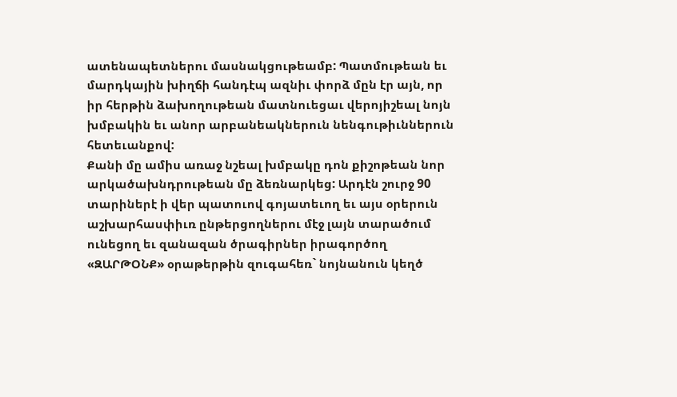ատենապետներու մասնակցութեամբ: Պատմութեան եւ մարդկային խիղճի հանդէպ ազնիւ փորձ մըն էր այն, որ իր հերթին ձախողութեան մատնուեցաւ վերոյիշեալ նոյն խմբակին եւ անոր արբանեակներուն նենգութիւններուն հետեւանքով:
Քանի մը ամիս առաջ նշեալ խմբակը դոն քիշոթեան նոր արկածախնդրութեան մը ձեռնարկեց: Արդէն շուրջ 90 տարիներէ ի վեր պատուով գոյատեւող եւ այս օրերուն աշխարհասփիւռ ընթերցողներու մէջ լայն տարածում ունեցող եւ զանազան ծրագիրներ իրագործող «ԶԱՐԹՕՆՔ» օրաթերթին զուգահեռ` նոյնանուն կեղծ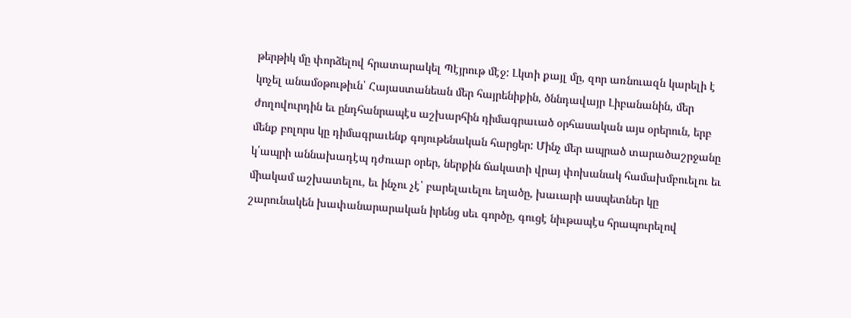թերթիկ մը փորձելով հրատարակել Պէյրութ մէջ: Լկտի քայլ մը, զոր առնուազն կարելի է կոչել անամօթութիւն՝ Հայաստանեան մեր հայրենիքին, ծննդավայր Լիբանանին, մեր ժողովուրդին եւ ընդհանրապէս աշխարհին դիմագրաւած օրհասական այս օրերուն, երբ մենք բոլորս կը դիմագրաւենք գոյութենական հարցեր: Մինչ մեր ապրած տարածաշրջանը կ՛ապրի աննախադէպ դժուար օրեր, ներքին ճակատի վրայ փոխանակ համախմբուելու եւ միակամ աշխատելու, եւ ինչու չէ՝ բարելաւելու եղածը, խաւարի ասպետներ կը շարունակեն խափանարարական իրենց սեւ գործը, գուցէ նիւթապէս հրապուրելով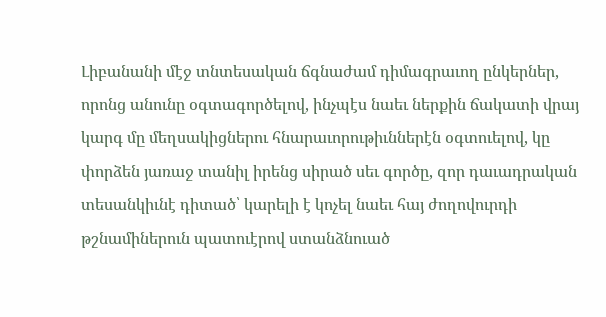Լիբանանի մէջ տնտեսական ճգնաժամ դիմագրաւող ընկերներ, որոնց անունը օգտագործելով, ինչպէս նաեւ ներքին ճակատի վրայ կարգ մը մեղսակիցներու հնարաւորութիւններէն օգտուելով, կը փորձեն յառաջ տանիլ իրենց սիրած սեւ գործը, զոր դաւադրական տեսանկիւնէ դիտած՝ կարելի է կոչել նաեւ հայ ժողովուրդի թշնամիներուն պատուէրով ստանձնուած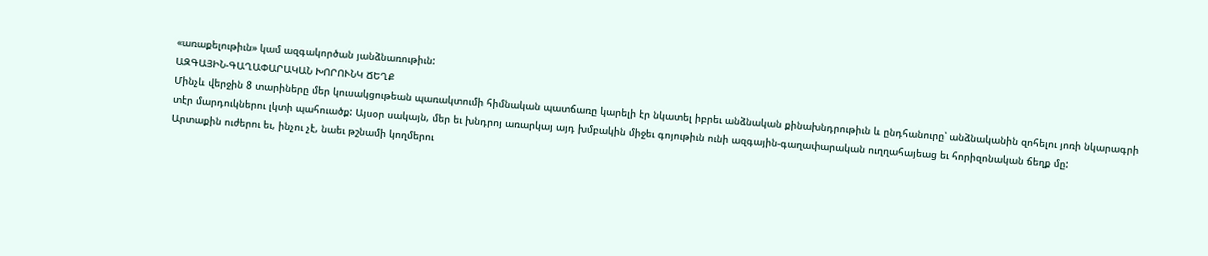«առաքելութիւն» կամ ազգակործան յանձնառութիւն:
ԱԶԳԱՅԻՆ-ԳԱՂԱՓԱՐԱԿԱՆ ԽՈՐՈՒՆԿ ՃԵՂՔ
Մինչև վերջին 8 տարիները մեր կուսակցութեան պառակտումի հիմնական պատճառը կարելի էր նկատել իբրեւ անձնական քինախնդրութիւն և ընդհանուրը՝ անձնականին զոհելու յոռի նկարագրի տէր մարդուկներու լկտի պահուածք: Այսօր սակայն, մեր եւ խնդրոյ առարկայ այդ խմբակին միջեւ գոյութիւն ունի ազգային-գաղափարական ուղղահայեաց եւ հորիզոնական ճեղք մը:
Արտաքին ուժերու եւ, ինչու չէ, նաեւ թշնամի կողմերու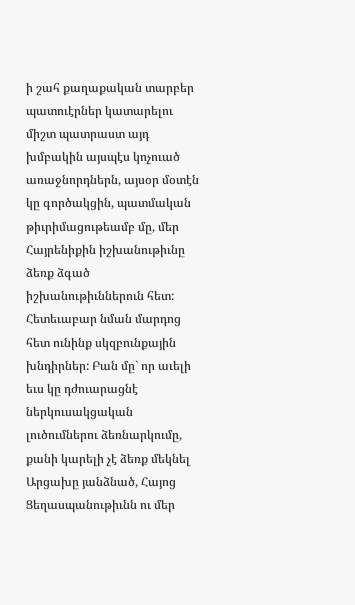ի շահ քաղաքական տարբեր պատուէրներ կատարելու միշտ պատրաստ այդ խմբակին այսպէս կոչուած առաջնորդներն, այսօր մօտէն կը գործակցին, պատմական թիւրիմացութեամբ մը, մեր Հայրենիքին իշխանութիւնը ձեռք ձգած իշխանութիւններուն հետ: Հետեւաբար նման մարդոց հետ ունինք սկզբունքային խնդիրներ: Բան մը` որ աւելի եւս կը դժուարացնէ ներկուսակցական լուծումներու ձեռնարկումը, քանի կարելի չէ ձեռք մեկնել Արցախը յանձնած, Հայոց Ցեղասպանութիւնն ու մեր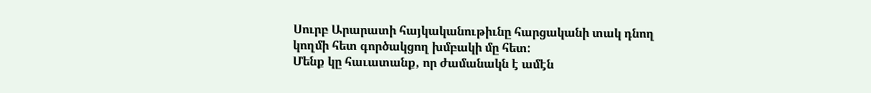Սուրբ Արարատի հայկականութիւնը հարցականի տակ դնող կողմի հետ գործակցող խմբակի մը հետ:
Մենք կը հաւատանք, որ ժամանակն է ամէն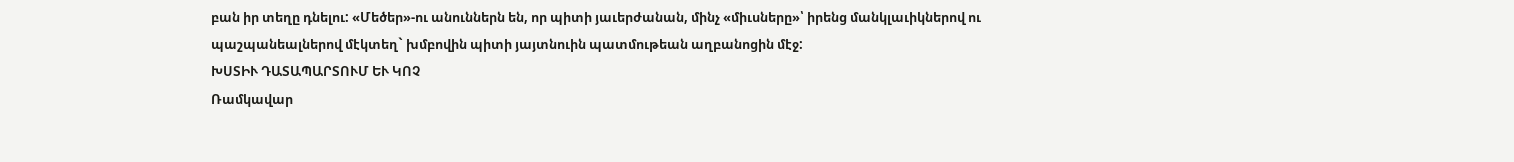բան իր տեղը դնելու: «Մեծեր»-ու անուններն են, որ պիտի յաւերժանան, մինչ «միւսները»՝ իրենց մանկլաւիկներով ու պաշպանեալներով մէկտեղ` խմբովին պիտի յայտնուին պատմութեան աղբանոցին մէջ:
ԽՍՏԻՒ ԴԱՏԱՊԱՐՏՈՒՄ ԵՒ ԿՈՉ
Ռամկավար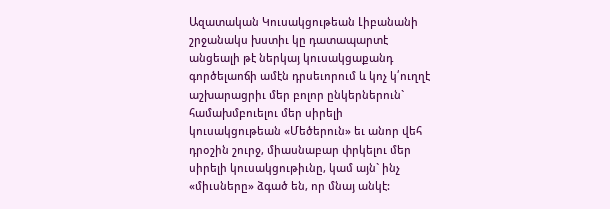Ազատական Կուսակցութեան Լիբանանի շրջանակս խստիւ կը դատապարտէ անցեալի թէ ներկայ կուսակցաքանդ գործելաոճի ամէն դրսեւորում և կոչ կ՛ուղղէ աշխարացրիւ մեր բոլոր ընկերներուն` համախմբուելու մեր սիրելի կուսակցութեան «Մեծերուն» եւ անոր վեհ դրօշին շուրջ, միասնաբար փրկելու մեր սիրելի կուսակցութիւնը, կամ այն` ինչ «միւսները» ձգած են, որ մնայ անկէ: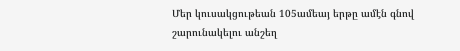Մեր կուսակցութեան 105ամեայ երթը ամէն գնով շարունակելու անշեղ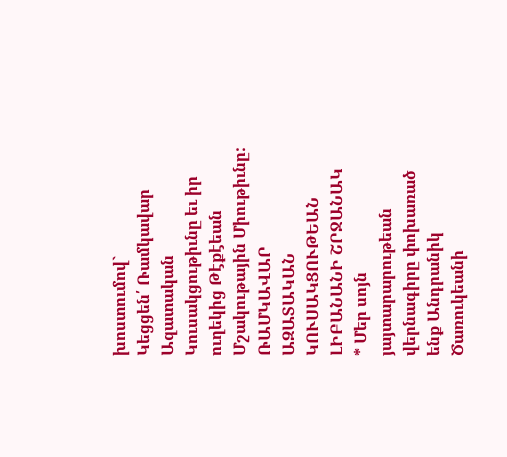խոստումով`
Կեցցեն՛ Ռամկավար Ազատական Կուսակցութիւնը եւ իր ուղեկից Թէքէեան Մշակութային Միութիւնը:
ՌԱՄԿԱՎԱՐ ԱԶԱՏԱԿԱՆ ԿՈՒՍԱԿՑՈՒԹԵԱՆ ԼԻԲԱՆԱՆԻ ՇՐՋԱՆԱԿ
* Մեր սոյն յայտարարութեան վերնագիրը փոխառած ենք Անդրանիկ Ծառուկեանի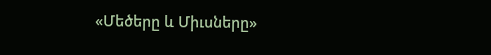«Մեծերը և Միւսները»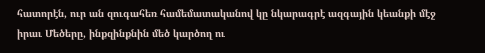հատորէն, ուր ան զուգահեռ համեմատականով կը նկարագրէ ազգային կեանքի մէջ իրաւ Մեծերը, ինքզինքնին մեծ կարծող ու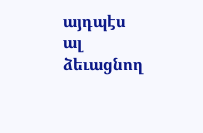այդպէս ալ ձեւացնող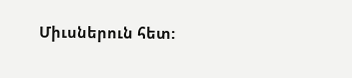Միւսներուն հետ: